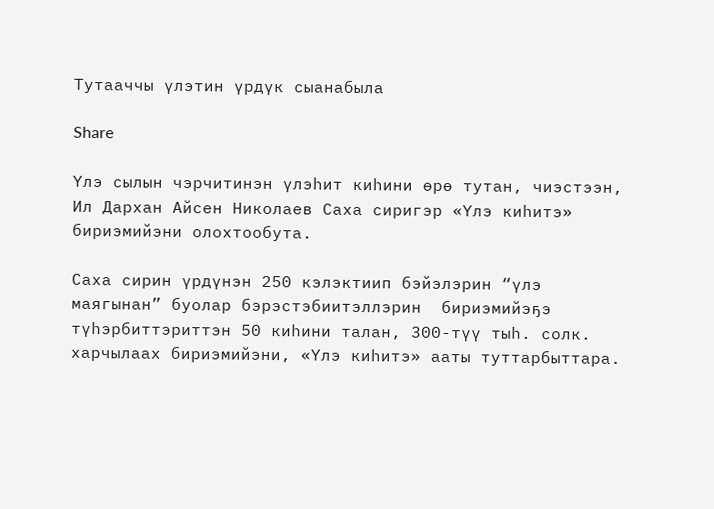Тутааччы үлэтин үрдүк сыанабыла

Share

Үлэ сылын чэрчитинэн үлэһит киһини өрө тутан, чиэстээн, Ил Дархан Айсен Николаев Саха сиригэр «Үлэ киһитэ» бириэмийэни олохтообута.

Саха сирин үрдүнэн 250 кэлэктиип бэйэлэрин “үлэ маягынан” буолар бэрэстэбиитэллэрин  бириэмийэҕэ түһэрбиттэриттэн 50 киһини талан, 300-түү тыһ. солк. харчылаах бириэмийэни, «Үлэ киһитэ» ааты туттарбыттара.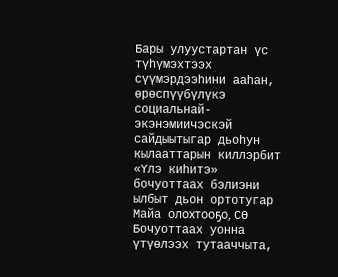Бары улуустартан үс түһүмэхтээх сүүмэрдээһини ааһан, өрөспүүбүлүкэ социальнай-экэнэмиичэскэй сайдыытыгар дьоһун кылааттарын киллэрбит «Үлэ киһитэ» бочуоттаах бэлиэни ылбыт дьон ортотугар Майа олохтооҕо, СӨ Бочуоттаах уонна үтүөлээх тутааччыта,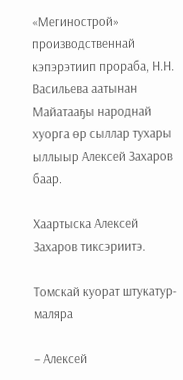«Мегинострой» производственнай кэпэрэтиип прораба, Н.Н. Васильева аатынан Майатааҕы народнай хуорга өр сыллар тухары ыллыыр Алексей Захаров баар.

Хаартыска Алексей Захаров тиксэриитэ.

Томскай куорат штукатур-маляра

– Алексей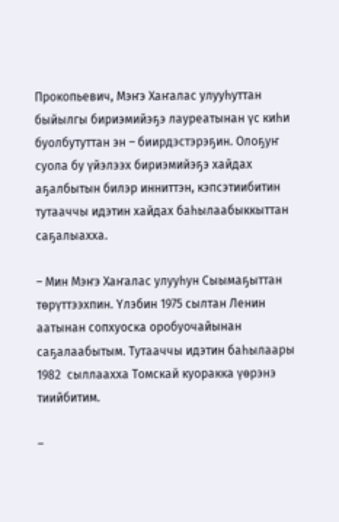Прокопьевич, Мэҥэ Хаҥалас улууһуттан быйылгы бириэмийэҕэ лауреатынан үс киһи буолбутуттан эн – биирдэстэрэҕин. Олоҕуҥ суола бу үйэлээх бириэмийэҕэ хайдах аҕалбытын билэр инниттэн, кэпсэтиибитин тутааччы идэтин хайдах баһылаабыккыттан саҕалыахха.

– Мин Мэҥэ Хаҥалас улууһун Сыымаҕыттан төрүттээхпин. Үлэбин 1975 сылтан Ленин аатынан сопхуоска оробуочайынан саҕалаабытым. Тутааччы идэтин баһылаары 1982  сыллаахха Томскай куоракка үөрэнэ тиийбитим.

–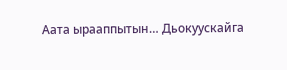Аата ырааппытын… Дьокуускайга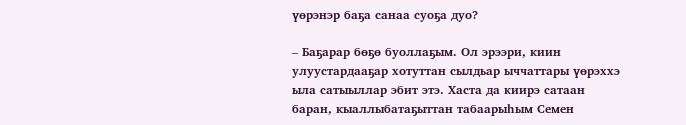үөрэнэр баҕа санаа суоҕа дуо?

– Баҕарар бөҕө буоллаҕым. Ол эрээри, киин улуустардааҕар хотуттан сылдьар ыччаттары үөрэххэ ыла сатыыллар эбит этэ. Хаста да киирэ сатаан баран, кыаллыбатаҕыттан табаарыһым Семен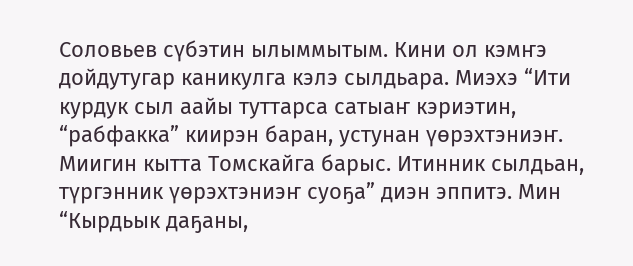Соловьев сүбэтин ылыммытым. Кини ол кэмҥэ дойдутугар каникулга кэлэ сылдьара. Миэхэ “Ити курдук сыл аайы туттарса сатыаҥ кэриэтин, “рабфакка” киирэн баран, устунан үөрэхтэниэҥ. Миигин кытта Томскайга барыс. Итинник сылдьан, түргэнник үөрэхтэниэҥ суоҕа” диэн эппитэ. Мин “Кырдьык даҕаны,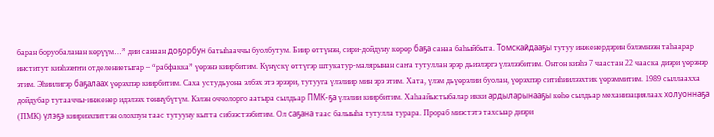баран боруобаланан көрүүм…” дии санаан доҕорбун батыһааччы буолбутум. Биир өттүнэн, сири-дойдуну көрөр баҕа санаа баһыйбыта. Томскайдааҕы тутуу инженердэрин бэлэмнээн таһаарар институт киэһээҥҥи отделениетыгар – “рабфакка” үөрэнэ киирбитим. Күнүскү өттүгэр штукатур-малярынан саҥа тутуллан эрэр дьиэлэргэ үлэлээбитим. Онтон киэһэ 7 чаастан 22 чааска диэри үөрэнэр этим. Эһиилигэр баҕалаах үөрэхпэр киирбитим. Саха устудьуона элбэх этэ эрээри, тутууга үлэлиир мин эрэ этим. Хата, үлэм дьүөрэлии буолан, үөрэхпэр ситиһиилээхтик үөрэммитим. 1989 сыллаахха дойдубар тутааччы-инженер идэлээх төннүбүтүм. Кэлэн оччолорго аатыра сылдьар ПМК-ҕа үлэлии киирбитим. Хаһаайыстыбалар икки ардыларынааҕы көһө сылдьар механизациялаах холуоннаҕа (ПМК) үлэҕэ киириэхпиттэн олохпун таас тутууну кытта сибээстээбитим. Ол саҕана таас балыыһа тутулла турара. Прораб миэстэтэ тахсыар диэри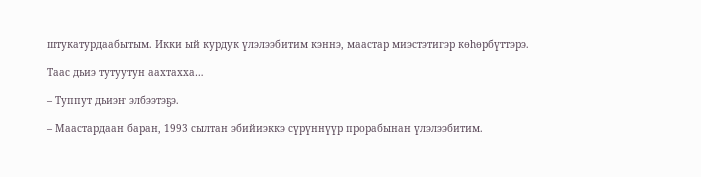штукатурдаабытым. Икки ый курдук үлэлээбитим кэннэ, маастар миэстэтигэр көһөрбүттэрэ.

Таас дьиэ тутуутун аахтахха…

– Туппут дьиэҥ элбээтэҕэ.

– Маастардаан баран, 1993 сылтан эбийиэккэ сүрүннүүр прорабынан үлэлээбитим.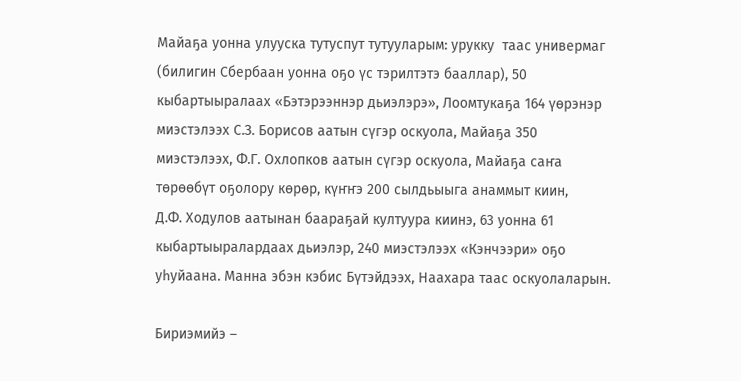Майаҕа уонна улууска тутуспут тутууларым: урукку  таас универмаг (билигин Сбербаан уонна оҕо үс тэрилтэтэ бааллар), 50 кыбартыыралаах «Бэтэрээннэр дьиэлэрэ», Лоомтукаҕа 164 үөрэнэр миэстэлээх С.З. Борисов аатын сүгэр оскуола, Майаҕа 350 миэстэлээх, Ф.Г. Охлопков аатын сүгэр оскуола, Майаҕа саҥа төрөөбүт оҕолору көрөр, күҥҥэ 200 сылдьыыга анаммыт киин,
Д.Ф. Ходулов аатынан баараҕай култуура киинэ, 63 уонна 61 кыбартыыралардаах дьиэлэр, 240 миэстэлээх «Кэнчээри» оҕо уһуйаана. Манна эбэн кэбис Бүтэйдээх, Наахара таас оскуолаларын.

Бириэмийэ –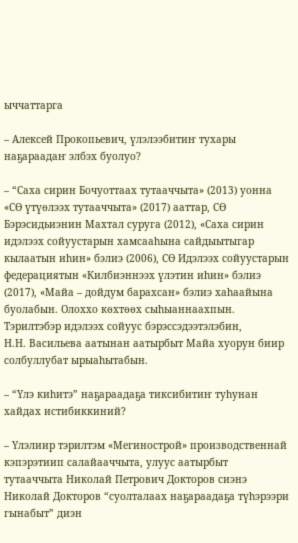ыччаттарга

– Алексей Прокопьевич, үлэлээбитиҥ тухары наҕараадаҥ элбэх буолуо?

– “Саха сирин Бочуоттаах тутааччыта» (2013) уонна «СӨ үтүөлээх тутааччыта» (2017) ааттар, СӨ Бэрэсидьиэнин Махтал суруга (2012), «Саха сирин идэлээх сойуустарын хамсааһына сайдыытыгар кылаатын иһин» бэлиэ (2006), СӨ Идэлээх сойуустарын федерациятын «Килбиэннээх үлэтин иһин» бэлиэ (2017), «Майа – дойдум барахсан» бэлиэ хаһаайына буолабын. Олоххо көхтөөх сыһыаннаахпын. Тэрилтэбэр идэлээх сойуус бэрэссэдээтэлэбин,
Н.Н. Васильева аатынан аатырбыт Майа хуорун биир солбуллубат ырыаһытабын.

– “Үлэ киһитэ” наҕараадаҕа тиксибитиҥ туһунан хайдах истибиккиний?

– Үлэлиир тэрилтэм «Мегинострой» производственнай кэпэрэтиип салайааччыта, улуус аатырбыт тутааччыта Николай Петрович Докторов сиэнэ Николай Докторов “суолталаах наҕараадаҕа түһэрээри гынабыт” диэн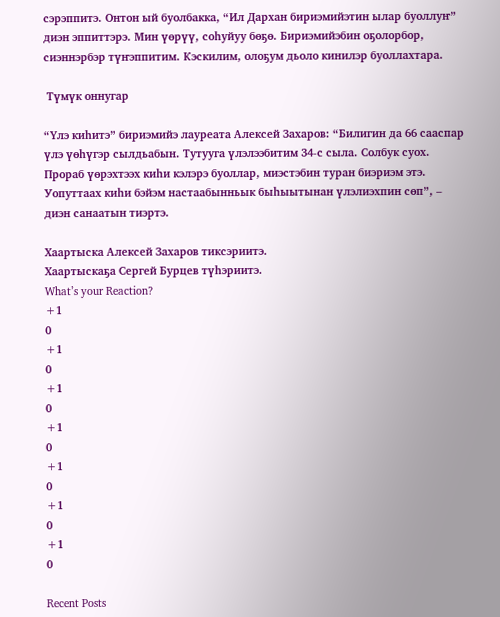сэрэппитэ. Онтон ый буолбакка, “Ил Дархан бириэмийэтин ылар буоллуҥ” диэн эппиттэрэ. Мин үөрүү, соһуйуу бөҕө. Бириэмийэбин оҕолорбор, сиэннэрбэр түҥэппитим. Кэскилим, олоҕум дьоло кинилэр буоллахтара.

 Түмүк оннугар

“Үлэ киһитэ” бириэмийэ лауреата Алексей Захаров: “Билигин да 66 сааспар үлэ үөһүгэр сылдьабын. Тутууга үлэлээбитим 34-с сыла. Солбук суох. Прораб үөрэхтээх киһи кэлэрэ буоллар, миэстэбин туран биэриэм этэ. Уопуттаах киһи бэйэм настаабынньык быһыытынан үлэлиэхпин сөп”, – диэн санаатын тиэртэ.

Хаартыска Алексей Захаров тиксэриитэ.
Хаартыскаҕа Сергей Бурцев түһэриитэ.
What’s your Reaction?
+1
0
+1
0
+1
0
+1
0
+1
0
+1
0
+1
0

Recent Posts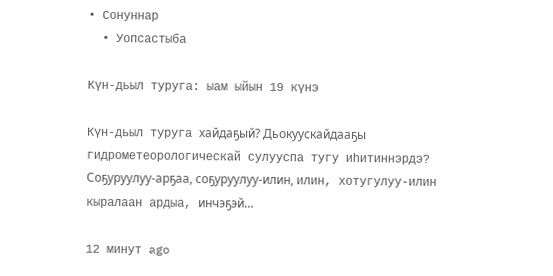• Сонуннар
  • Уопсастыба

Күн-дьыл туруга: ыам ыйын 19 күнэ

Күн-дьыл туруга хайдаҕый? Дьокуускайдааҕы гидрометеорологическай сулууспа тугу иһитиннэрдэ? Соҕуруулуу-арҕаа, соҕуруулуу-илин, илин, хотугулуу-илин кыралаан ардыа, инчэҕэй…

12 минут ago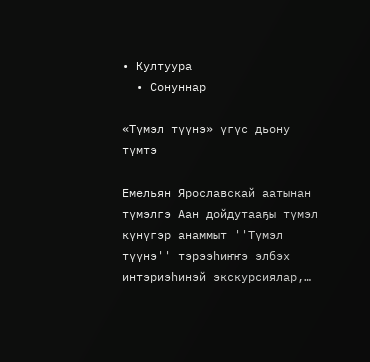• Култуура
  • Сонуннар

«Түмэл түүнэ» үгүс дьону түмтэ

Емельян Ярославскай аатынан түмэлгэ Аан дойдутааҕы түмэл күнүгэр анаммыт ''Түмэл түүнэ'' тэрээһиҥҥэ элбэх интэриэһинэй экскурсиялар,…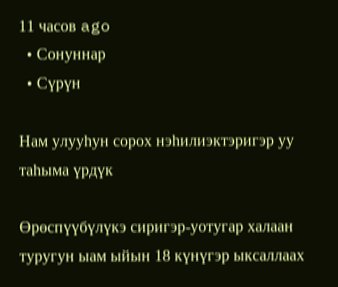11 часов ago
  • Сонуннар
  • Сүрүн

Нам улууһун сорох нэһилиэктэригэр уу таһыма үрдүк

Өрөспүүбүлүкэ сиригэр-уотугар халаан туругун ыам ыйын 18 күнүгэр ыксаллаах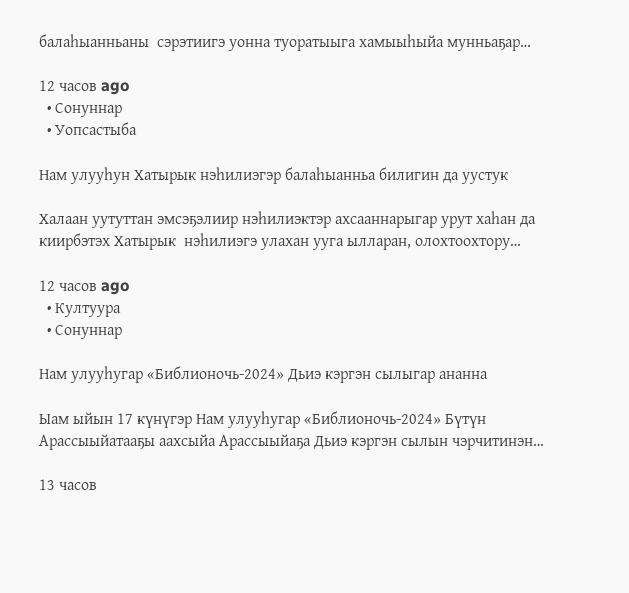балаһыанньаны  сэрэтиигэ уонна туоратыыга хамыыһыйа мунньаҕар…

12 часов ago
  • Сонуннар
  • Уопсастыба

Нам улууһун Хатырык нэһилиэгэр балаһыанньа билигин да уустук

Халаан уутуттан эмсэҕэлиир нэһилиэктэр ахсааннарыгар урут хаһан да киирбэтэх Хатырык  нэһилиэгэ улахан ууга ылларан, олохтоохтору…

12 часов ago
  • Култуура
  • Сонуннар

Нам улууһугар «Библионочь-2024» Дьиэ кэргэн сылыгар ананна

Ыам ыйын 17 күнүгэр Нам улууһугар «Библионочь-2024» Бүтүн Арассыыйатааҕы аахсыйа Арассыыйаҕа Дьиэ кэргэн сылын чэрчитинэн…

13 часов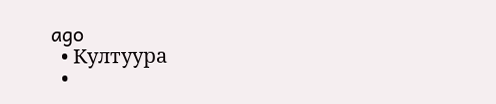ago
  • Култуура
  •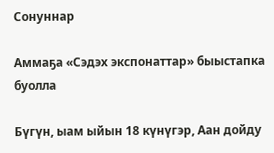Сонуннар

Аммаҕа «Сэдэх экспонаттар» быыстапка буолла

Бүгүн, ыам ыйын 18 күнүгэр, Аан дойду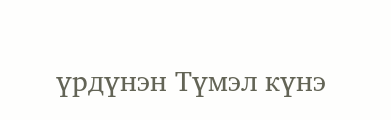үрдүнэн Түмэл күнэ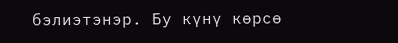бэлиэтэнэр. Бу күнү көрсө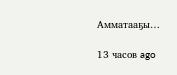Амматааҕы…

13 часов ago